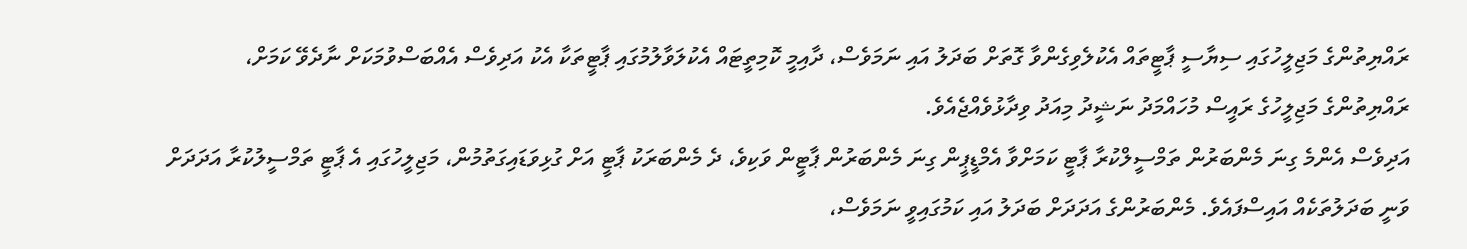ރައްޔިތުންގެ މަޖިލީހުގައި ސިޔާސީ ޕާޓީތައް އެކުލެވިގެންވާ ގޮތަށް ބަދަލު އައި ނަމަވެސް، ދާއިމީ ކޮމިތީޓައް އެކުލަވާލުމުގައި ޕާޓީތަކާ އެކު އަދިވެސް އެއްބަސްވުމަކަށް ނާދެވޭ ކަމަށް، ރައްޔިތުންގެ މަޖިލީހުގެ ރައީސް މުހައްމަދު ނަޝީދު މިއަދު ވިދާޅުވެއްޖެއެވެ.
އަދިވެސް އެންމެ ގިނަ މެންބަރުން ތަމްސީލްކުރާ ޕާޓީ ކަމަށްވާ އެމްޑީޕީން ގިނަ މެންބަރުން ޕާޓީން ވަކިވެ، ދެ މެންބަރަކު ޕާޓީ އަށް ގުޅިވަޑައިގަތުމުން، މަޖިލީހުގައި އެ ޕާޓީ ތަމްސީލުކުރާ އަދަދަށް ވަނީ ބަދަލުތަކެއް އައިސްފައެވެ. މެންބަރުންގެ އަދަދަށް ބަދަލު އައި ކަމުގައިވީ ނަމަވެސް،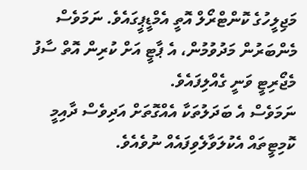މަޖިލީހުގެ ކޮންޓްރޯލް އޮތީ އެމްޑީޕީގައެވެ. ނަމަވެސް މެންބަރުން މަދުވުމުން، އެ ޕާޓީ އަށް ކުރިން އޮތް ސާފު މެޖޯރިޓީ ވަނީ ގެއްލިފައެވެ.
ނަމަވެސް އެ ބަދަލުތަކާ އެއްގޮތަށް އަދިވެސް ދާއިމީ ކޮމިޓީތައް އެކުލަވާލެވިފައެއް ނުވެއެވެ.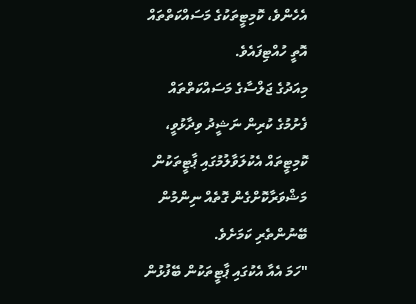އެހެންވެ، ކޮމިޓީތަކުގެ މަސައްކަތްތައް އޮތީ ހުއްޓިފައެވެ.
މިއަދުގެ ޖަލްސާގެ މަސައްކަތްތައް ފެށުމުގެ ކުރިން ނަޝީދު ވިދާޅުވީ، ކޮމިޓީތައް އެކުލަވާލުމުގައި ޕާޓީތަކުން މަޝްވަރާކޮށްގެން ގޮތެއް ނިންމުން ބޭނުންތެރި ކަމަށެވެ.
"ހަމަ އެއާ އެކުގައި ޕާޓީތަކުން ބޭފުޅުން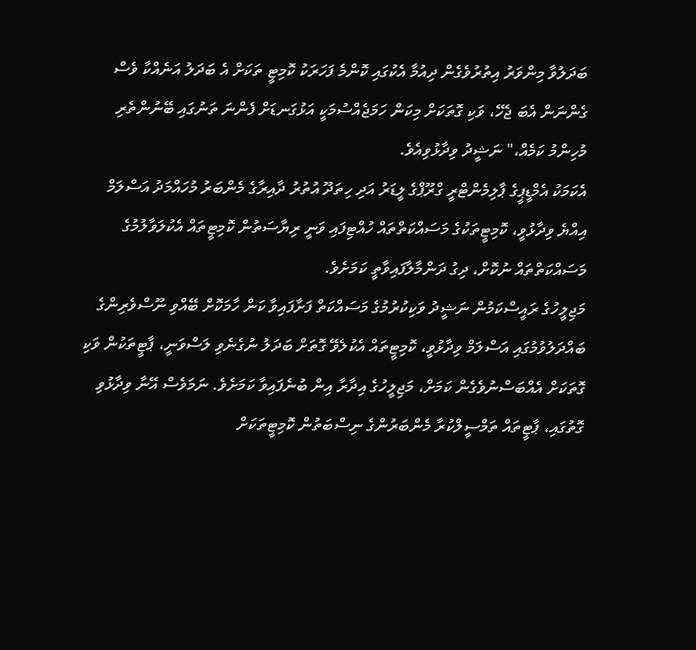ބަދަލުވާ މިންވަރު އިތުރުވެގެން ދިއުމާ އެކުގައި ކޮންމެ ފަހަރަކު ކޮމިޓީ ތަކަށް އެ ބަދަލު އަނެއްކާ ވެސް ގެންނަން އެބަ ޖެހޭ، ވަކި ގޮތަކަށް މިކަން ހަމަޖެއްސުމަކީ އަޅުގަނޑަށް ފެންނަ ތަނުގައި ބޭނުންތެރި މުހިންމު ކަމެއް،" ނަޝީދު ވިދާޅުވިއެވެ.
އެކަމަކު އެމްޑީޕީގެ ޕާލިމެންޓްރީ ގްރޫޕްގެ ލީޑަރު އަދި ހިތަދޫ އުތުރު ދާއިރާގެ މެންބަރު މުހައްމަދު އަސްލަމް އިއްޔެ ވިދާޅުވީ، ކޮމިޓީތަކުގެ މަސައްކަތްތައް ހުއްޓިފައި ވަނީ ރިޔާސަތުން ކޮމިޓީތައް އެކުލަވާލުމުގެ މަސައްކަތްތައް ނުކޮށް، ދިގު ދަންމާލާފައިވާތީ ކަމަށެވެ.
މަޖިލީހުގެ ރައީސްކަމުން ނަޝީދު ވަކިކުރުމުގެ މަސައްކަތް ފަށާފައިވާ ކަން ހާމަކޮށް ބޭއްވި ނޫސްވެރިންގެ ބައްދަލުވުމުގައި އަސްލަމް ވިދާޅުވީ، ކޮމިޓީތައް އެކުލެވޭ ގޮތަށް ބަދަލު ނުގެނެވި ލަސްވަނީ، ޕާޓީތަކުން ވަކި ގޮތަކަށް އެއްބަސްނުވެގެން ކަމަށް، މަޖިލީހުގެ އިދާރާ އިން ބުނެފައިވާ ކަމަށެވެ. ނަމަވެސް އޭނާ ވިދާޅުވި ގޮތުގައި، ޕާޓީތައް ތަމްސީލްކުރާ މެންބަރުންގެ ނިސްބަތުން ކޮމިޓީތަކަށް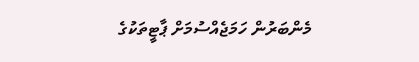މެންބަރުން ހަމަޖެއްސުމަށް ޕާޓީތަކުގެ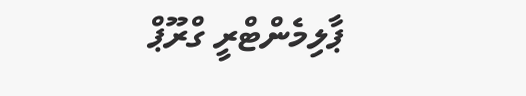ޕާލިމެންޓްރީ ގްރޫޕް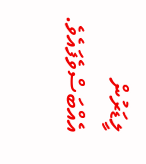ލީޑަރުން އެއްބަސްވެފައެވެ.